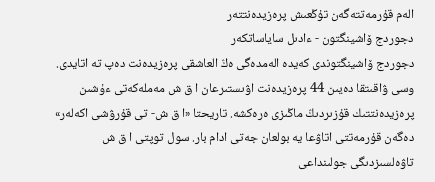الەم قۇرمەتتەگەن تۇڭعىش پرەزيدەنتتەر
دجوردج ۆاشينگتون - ءادىل ساياساتكەر
دجوردج ۆاشينگتوندى كەيدە الەمدەگى ەڭ العاشقى پرەزيدەنت دەپ تە اتايدى. وسى ۋاقىتقا دەيىن 44 پرەزيدەنت اۋىستىرعان ا ق ش مەملەكەتى ءۇشىن پرەزيدەنتتىك قۇزىردىڭ ماڭىزى ەرەكشە. تاريحتا «ا ق ش- تى قۇرۋشى اكەلەر» دەگەن قۇرمەتتى اتاۋعا يە بولعان جەتى ادام بار. سول توپتى ا ق ش تاۋەلسىزدىگى جولىنداعى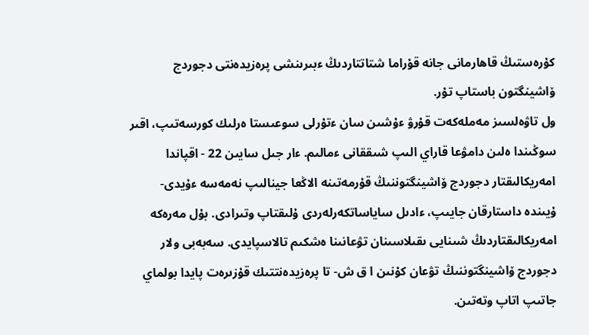كۇرەستىڭ قاھارمانى جانە قۇراما شتاتتاردىڭ ءبىرىنشى پرەزيدەنتى دجوردج ۆاشينگتون باستاپ تۇر.
ول تاۋەلسىز مەملەكەت قۇرۋ ءۇشىن سان ءتۇرلى سوعىستا ەرلىك كورسەتىپ، اقىر سوڭىندا ەلىن دامۋعا قاراي الىپ شىققانى ءمالىم. ءار جىل سايىن 22 - اقپاندا امەريكالىقتار دجوردج ۆاشينگتوننىڭ قۇرمەتىنە الاڭعا جينالىپ نەمەسە ءۇيدى- ۇيىندە داستارقان جايىپ، ءادىل ساياساتكەرلەردى ۇلىقتاپ وتىرادى. بۇل مەرەكە امەريكالىقتاردىڭ شىنايى ىقىلاسىنان تۋعانىنا ەشكىم تالاسپايدى. سەبەبى ولار دجوردج ۆاشينگتوننىڭ تۋعان كۇنىن ا ق ش- تا پرەزيدەنتتىك قۇزىرەت پايدا بولماي جاتىپ اتاپ وتەتىن.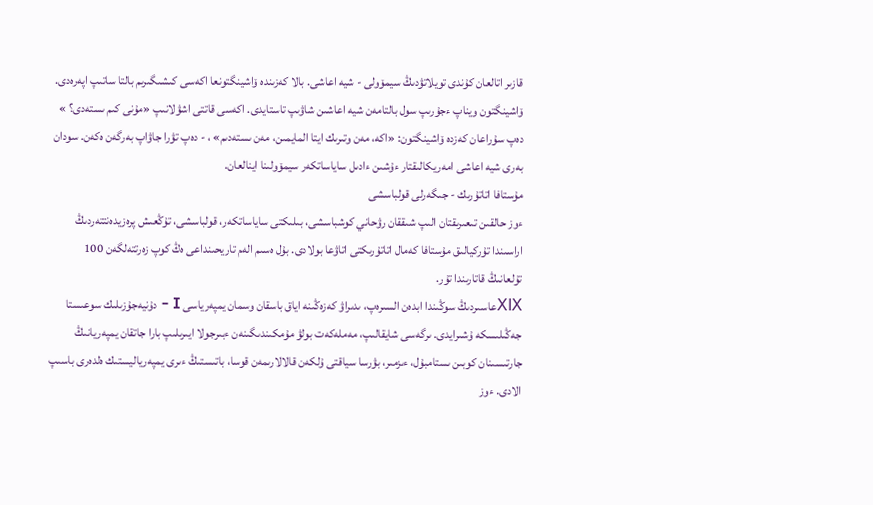قازىر اتالعان كۇندى تويلاتۋدىڭ سيمۆولى - شيە اعاشى. بالا كەزىندە ۆاشينگتونعا اكەسى كىشىگىرىم بالتا ساتىپ اپەرەدى. ۆاشينگتون ويناپ ءجۇرىپ سول بالتامەن شيە اعاشىن شاۋىپ تاستايدى. اكەسى قاتتى اشۋلانىپ «مۇنى كىم ىستەدى؟ » دەپ سۇراعان كەزدە ۆاشينگتون: «اكە، مەن وتىرىك ايتا المايمىن، مەن ىستەدىم» ، - دەپ تۋرا جاۋاپ بەرگەن ەكەن. سودان بەرى شيە اعاشى امەريكالىقتار ءۇشىن ءادىل ساياساتكەر سيمۆولىنا اينالعان.
مۇستافا اتاتۇرىك - جىگەرلى قولباسشى
ءوز حالقىن تىعىرىقتان الىپ شىققان رۋحاني كوشباسشى، بىلىكتى ساياساتكەر، قولباسشى، تۇڭعىش پرەزيدەنتتەردىڭ اراسىندا تۇركيالىق مۇستافا كەمال اتاتۇرىكتى اتاۋعا بولادى. بۇل ەسىم الەم تاريحىنداعى ەڭ كوپ زەرتتەلگەن 100 تۇلعانىڭ قاتارىندا تۇر.
ⅩⅨعاسىردىڭ سوڭىندا ابدەن السىرەپ، ىدىراۋ كەزەڭىنە اياق باسقان وسمان يمپەرياسى І - دۇنيەجۇزىلىك سوعىستا جەڭىلىسكە ۇشىرايدى. ىرگەسى شايقالىپ، مەملەكەت بولۋ مۇمكىندىگىنەن ءبىرجولا ايىرىلىپ بارا جاتقان يمپەريانىڭ جارتىسىنان كوبىن ىستامبۇل، ءىزمىر، بۋرسا سياقتى ۇلكەن قالالارىمەن قوسا، باتىستىڭ ءىرى يمپەرياليستىك ەلدەرى باسىپ الادى. ءوز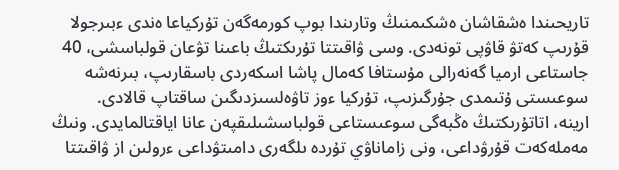تاريحىندا ەشقاشان ەشكىمنىڭ وتارىندا بوپ كورمەگەن تۇركياعا ەندى ءبىرجولا قۇرىپ كەتۋ قاۋپى تونەدى. وسى ۋاقىتتا تۇرىكتىڭ باعىنا تۋعان قولباسشى، 40 جاستاعى ارميا گەنەرالى مۇستافا كەمال پاشا اسكەردى باسقارىپ، بىرنەشە سوعىستى ۇتىمدى جۇرگىزىپ، تۇركيا ءوز تاۋەلسىزدىگىن ساقتاپ قالادى.
ارينە، اتاتۇرىكتىڭ ەڭبەگى سوعىستاعى قولباسشىلىقپەن عانا اياقتالمايدى. ونىڭ مەملەكەت قۇرۋداعى، ونى زاماناۋي تۇردە ىلگەرى دامىتۋداعى ءرولىن از ۋاقىتتا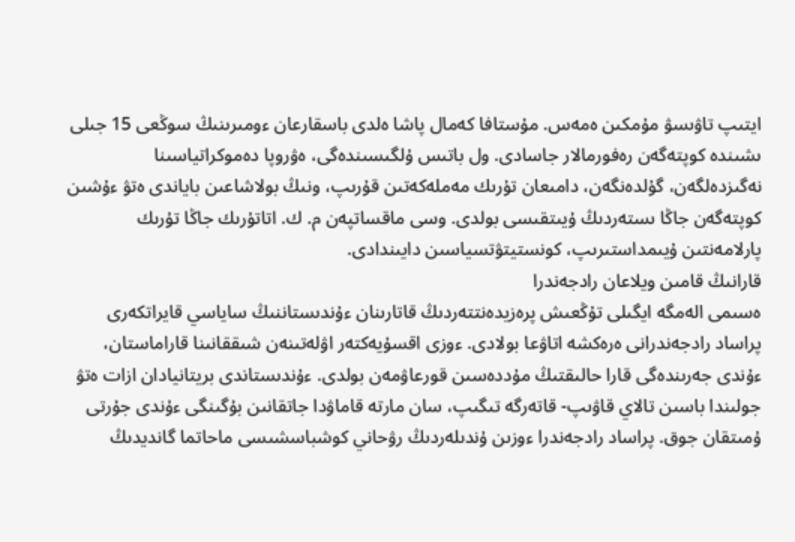ايتىپ تاۋىسۋ مۇمكىن ەمەس. مۇستافا كەمال پاشا ەلدى باسقارعان ءومىرىنىڭ سوڭعى 15 جىلى ىشىندە كوپتەگەن رەفورمالار جاسادى. ول باتىس ۇلگىسىندەگى، ەۋروپا دەموكراتياسىنا نەگىزدەلگەن، گۇلدەنگەن، دامىعان تۇرىك مەملەكەتىن قۇرىپ، ونىڭ بولاشاعىن باياندى ەتۋ ءۇشىن كوپتەگەن جاڭا ىستەردىڭ ۇيىتقىسى بولدى. وسى ماقساتپەن م. ك. اتاتۇرىك جاڭا تۇرىك پارلامەنتىن ۇيىمداستىرىپ، كونستيتۋتسياسىن دايىندادى.
قارانىڭ قامىن ويلاعان رادجەندرا
ەسىمى الەمگە ايگىلى تۇڭعىش پرەزيدەنتتەردىڭ قاتارىنان ءۇندىستاننىڭ ساياسي قايراتكەرى پراساد رادجەندرانى ەرەكشە اتاۋعا بولادى. ءوزى اقسۇيەكتەر اۋلەتىنەن شىققانىنا قاراماستان، ءۇندى جەرىندەگى قارا حالىقتىڭ مۇددەسىن قورعاۋمەن بولدى. ءۇندىستاندى بريتانيادان ازات ەتۋ جولىندا باسىن تالاي قاۋىپ- قاتەرگە تىگىپ، سان مارتە قاماۋدا جاتقانىن بۇگىنگى ءۇندى جۇرتى ۇمىتقان جوق. پراساد رادجەندرا ءوزىن ۇندىلەردىڭ رۋحاني كوشباسشىسى ماحاتما گانديدىڭ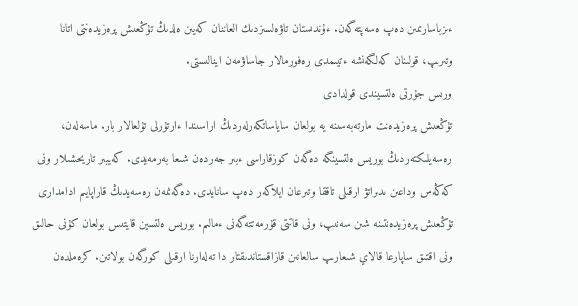ءىزباسارىمىن دەپ ەسەپتەگەن. ءۇندىستان تاۋەلسىزدىك العاننان كەيىن ەلدىڭ تۇڭعىش پرەزيدەنتى اتانا وتىرىپ، قولىنان كەلگەنشە ءتيىمدى رەفورمالار جاساۋمەن اينالىستى.
ورىس جۇرتى ەلتسيندى قولدادى
تۇڭعىش پرەزيدەنت مارتەبەسىنە يە بولعان ساياساتكەرلەردىڭ اراسىندا ءارتۇرلى تۇلعالار بار. ماسەلەن، رەسەيلىكتەردىڭ بوريس ەلتسينگە دەگەن كوزقاراسى ءبىر جەردەن شىعا بەرمەيدى. كەيبىر تاريحشىلار ونى كەڭەس وداعىن ىدىراتۋ ارقىلى تاققا وتىرعان ايلاكەر دەپ سانايدى. دەگەنمەن رەسەيدىڭ قاراپايىم ادامدارى تۇڭعىش پرەزيدەنتىنە شىن سەنىپ، ونى قاتتى قۇرمەتتەگەنى ءمالىم. بوريس ەلتسين قايتىس بولعان كۇنى حالىق ونى اقتىق ساپارعا قالاي شىعارىپ سالعانىن قازاقستاندىقتار دا تەلەارنا ارقىلى كورگەن بولاتىن. كرەملدەن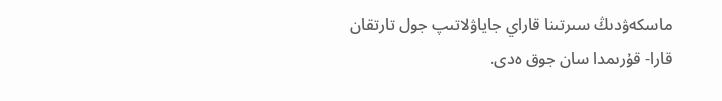ماسكەۋدىڭ سىرتىنا قاراي جاياۋلاتىپ جول تارتقان قارا- قۇرىمدا سان جوق ەدى.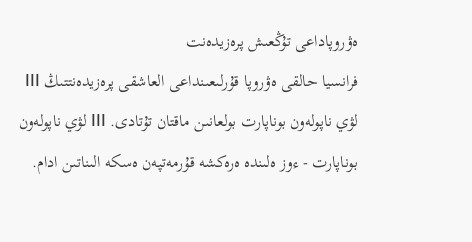ەۋروپاداعى تۇڭعىش پرەزيدەنت
فرانسيا حالقى ەۋروپا قۇرلىعىنداعى العاشقى پرەزيدەنتتىڭ ІІІ لۋي ناپولەون بوناپارت بولعانىن ماقتان تۇتادى. ІІІ لۋي ناپولەون بوناپارت - ءوز ەلىندە ەرەكشە قۇرمەتپەن ەسكە الىناتىن ادام.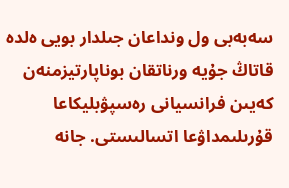سەبەبى ول ونداعان جىلدار بويى ەلدە قاتاڭ جۇيە ورناتقان بوناپارتيزمنەن كەيىن فرانسيانى رەسپۋبليكاعا قۇرىلىمداۋعا اتسالىستى. جانە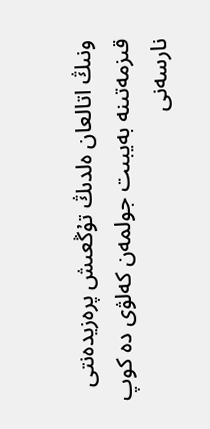ونىڭ اتالعان ەلدىڭ تۇڭعىش پرەزيدەنتى قىزمەتىنە بەيبىت جولمەن كەلۋى دە كوپ نارسەنى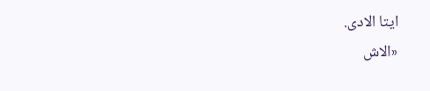ايتا الادى.
«الاش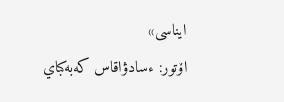ايناسى»
اۆتور: ءسادۋاقاس كەبەكباي